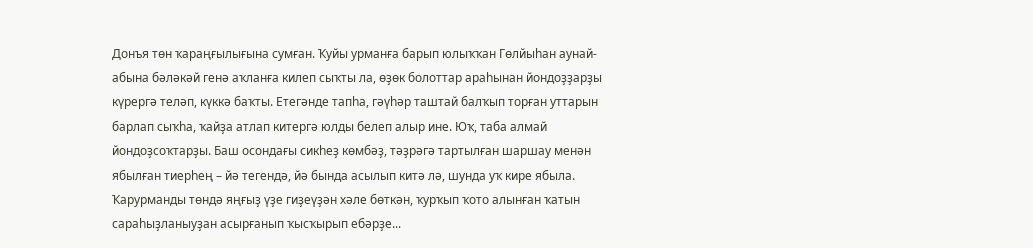Донъя төн ҡараңғылығына сумған. Ҡуйы урманға барып юлыҡҡан Гөлйыһан аунай-абына бәләкәй генә аҡланға килеп сыҡты ла, өҙөк болоттар араһынан йондоҙҙарҙы күрергә теләп, күккә баҡты. Етегәнде тапһа, гәүһәр таштай балҡып торған уттарын барлап сыҡһа, ҡайҙа атлап китергә юлды белеп алыр ине. Юҡ, таба алмай йондоҙсоҡтарҙы. Баш осондағы сикһеҙ көмбәҙ, тәҙрәгә тартылған шаршау менән ябылған тиерһең – йә тегендә, йә бында асылып китә лә, шунда уҡ кире ябыла. Ҡарурманды төндә яңғыҙ үҙе гиҙеүҙән хәле бөткән, ҡурҡып ҡото алынған ҡатын сараһыҙланыуҙан асырғанып ҡысҡырып ебәрҙе...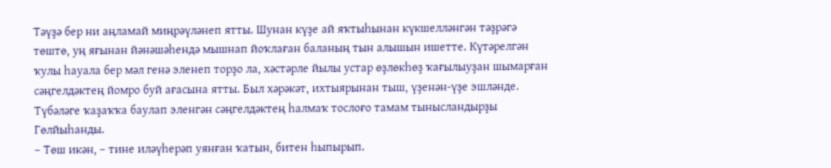Тәүҙә бер ни аңламай миңрәүләнеп ятты. Шунан күҙе ай яҡтыһынан күкшелләнгән тәҙрәгә төштө, уң яғынан йәнәшәһендә мышнап йоҡлаған баланың тын алышын ишетте. Күтәрелгән ҡулы һауала бер мәл генә эленеп торҙо ла, хәстәрле йылы устар өҙлөкһөҙ ҡағылыуҙан шымарған сәңгелдәктең йомро буй ағасына ятты. Был хәрәкәт, ихтыярынан тыш, үҙенән-үҙе эшләнде. Түбәләге ҡаҙаҡҡа баулап эленгән сәңгелдәктең һалмаҡ тослоғо тамам тынысландырҙы Гөлйыһанды.
– Төш икән, – тине иләүһерәп уянған ҡатын, битен һыпырып.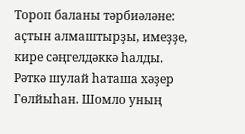Тороп баланы тәрбиәләне: аҫтын алмаштырҙы, имеҙҙе, кире сәңгелдәккә һалды.
Рәткә шулай һаташа хәҙер Гөлйыһан. Шомло уның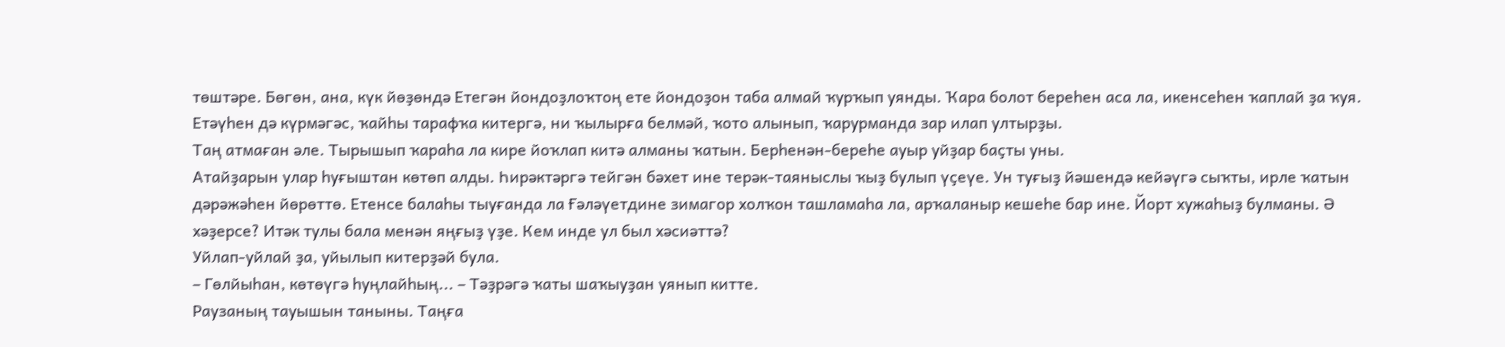төштәре. Бөгөн, ана, күк йөҙөндә Етегән йондоҙлоҡтоң ете йондоҙон таба алмай ҡурҡып уянды. Ҡара болот береһен аса ла, икенсеһен ҡаплай ҙа ҡуя. Етәүһен дә күрмәгәс, ҡайһы тарафҡа китергә, ни ҡылырға белмәй, ҡото алынып, ҡарурманда зар илап ултырҙы.
Таң атмаған әле. Тырышып ҡараһа ла кире йоҡлап китә алманы ҡатын. Берһенән-береһе ауыр уйҙар баҫты уны.
Атайҙарын улар һуғыштан көтөп алды. Һирәктәргә тейгән бәхет ине терәк-таяныслы ҡыҙ булып үҫеүе. Ун туғыҙ йәшендә кейәүгә сыҡты, ирле ҡатын дәрәжәһен йөрөттө. Етенсе балаһы тыуғанда ла Ғәләүетдине зимагор холҡон ташламаһа ла, арҡаланыр кешеһе бар ине. Йорт хужаһыҙ булманы. Ә хәҙерсе? Итәк тулы бала менән яңғыҙ үҙе. Кем инде ул был хәсиәттә?
Уйлап-уйлай ҙа, уйылып китерҙәй була.
– Гөлйыһан, көтөүгә һуңлайһың... – Тәҙрәгә ҡаты шаҡыуҙан уянып китте.
Раузаның тауышын таныны. Таңға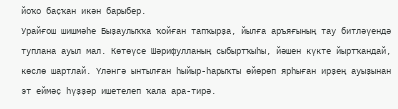йоҡо баҫҡан икән барыбер.
Урайғош шишмәһе Быҙаулыҡҡа ҡойған тапҡырҙа, йылға аръяғының тау битләүендә туплана ауыл мал. Көтөүсе Шәрифулланың сыбыртҡыһы, йәшен күкте йыртҡандай, көслө шартлай. Үләнгә ынтылған һыйыр-һарыҡты өйөрөп ярһыған ирҙең ауыҙынан эт еймәҫ һүҙҙәр ишетелеп ҡала ара-тирә.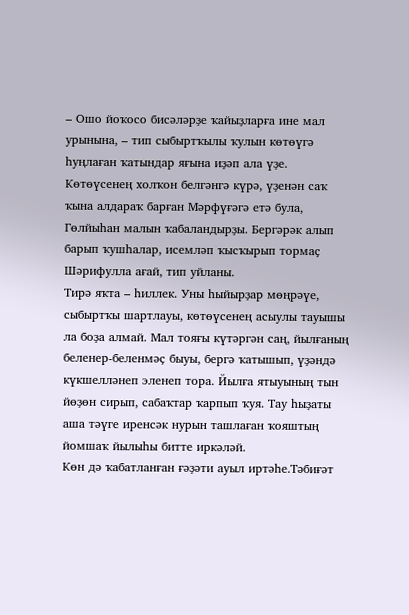– Ошо йоҡосо бисәләрҙе ҡайыҙларға ине мал урынына, – тип сыбыртҡылы ҡулын көтөүгә һуңлаған ҡатындар яғына иҙәп ала үҙе.
Көтөүсенең холҡон белгәнгә күрә, үҙенән саҡ ҡына алдараҡ барған Мәрфүғәгә етә була, Гөлйыһан малын ҡабаландырҙы. Бергәрәк алып барып ҡушһалар, исемләп ҡысҡырып тормаҫ Шәрифулла ағай, тип уйланы.
Тирә яҡта – һиллек. Уны һыйырҙар мөңрәүе, сыбыртҡы шартлауы, көтөүсенең асыулы тауышы ла боҙа алмай. Мал тояғы күтәргән саң, йылғаның беленер-беленмәҫ быуы, бергә ҡатышып, үҙәндә күкшелләнеп эленеп тора. Йылға ятыуының тын йөҙөн сирып, сабаҡтар ҡарпып ҡуя. Тау һыҙаты аша тәүге иренсәк нурын ташлаған ҡояштың йомшаҡ йылыһы битте иркәләй.
Көн дә ҡабатланған ғәҙәти ауыл иртәһе.Тәбиғәт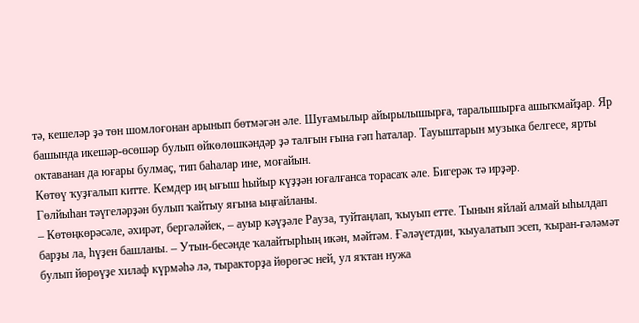тә, кешеләр ҙә төн шомлоғонан арынып бөтмәгән әле. Шуғамылыр айырылышырға, таралышырға ашыҡмайҙар. Яр башында икешәр-өсөшәр булып өйкөлөшкәндәр ҙә талғын ғына ғәп һаталар. Тауыштарын музыка белгесе, ярты октаванан да юғары булмаҫ, тип баһалар ине, моғайын.
Көтөү ҡуҙғалып китте. Кемдер иң ығыш һыйыр күҙҙән юғалғанса торасаҡ әле. Бигерәк тә ирҙәр.
Гөлйыһан тәүгеләрҙән булып ҡайтыу яғына ыңғайланы.
– Көтөңкөрәсәле, әхирәт, бергәләйек, – ауыр кәүҙәле Рауза, туйтаңлап, ҡыуып етте. Тынын яйлай алмай ыһылдап барҙы ла, һүҙен башланы. – Утын-бесәнде ҡалайтырһың икән, мәйтәм. Ғәләүетдин, ҡыуалатып эсеп, ҡыран-ғәләмәт булып йөрөүҙе хилаф күрмәһә лә, тыракторҙа йөрөгәс ней, ул яҡтан нужа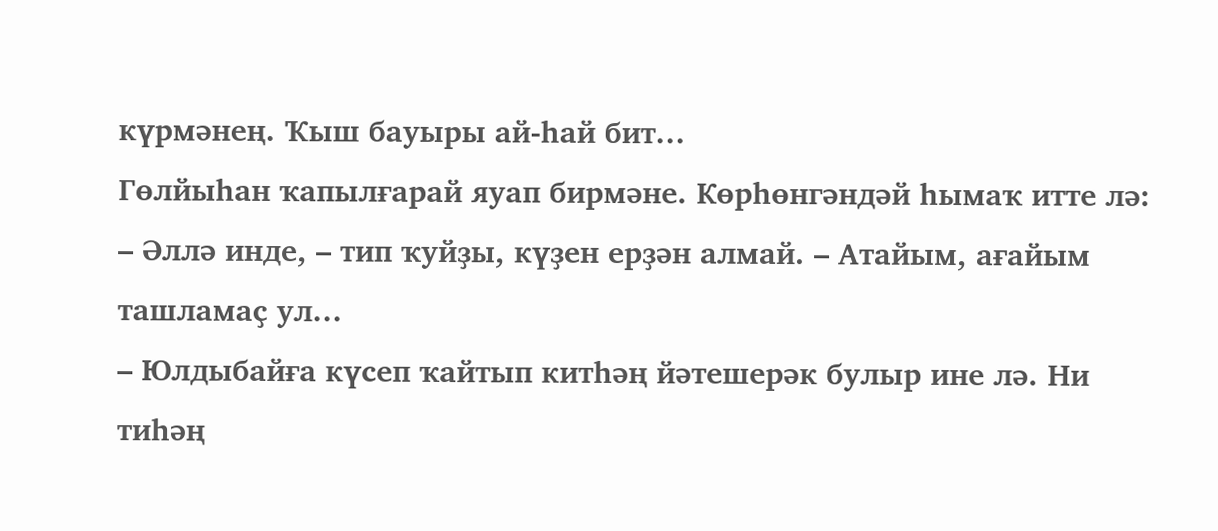күрмәнең. Ҡыш бауыры ай-һай бит...
Гөлйыһан ҡапылғарай яуап бирмәне. Көрһөнгәндәй һымаҡ итте лә:
– Әллә инде, – тип ҡуйҙы, күҙен ерҙән алмай. – Атайым, ағайым ташламаҫ ул...
– Юлдыбайға күсеп ҡайтып китһәң йәтешерәк булыр ине лә. Ни тиһәң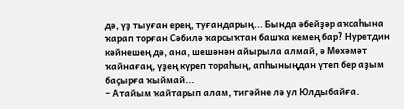дә, үҙ тыуған ерең, туғандарың... Бында әбейҙәр аҡсаһына ҡарап торған Сәбилә ҡарсыҡтан башҡа кемең бар? Нуретдин кәйнешең дә, ана, шешәнән айырыла алмай, ә Мөхәмәт ҡайнағаң, үҙең күреп тораһың, апһыныңдан үтеп бер аҙым баҫырға ҡыймай...
– Атайым ҡайтарып алам, тигәйне лә ул Юлдыбайға.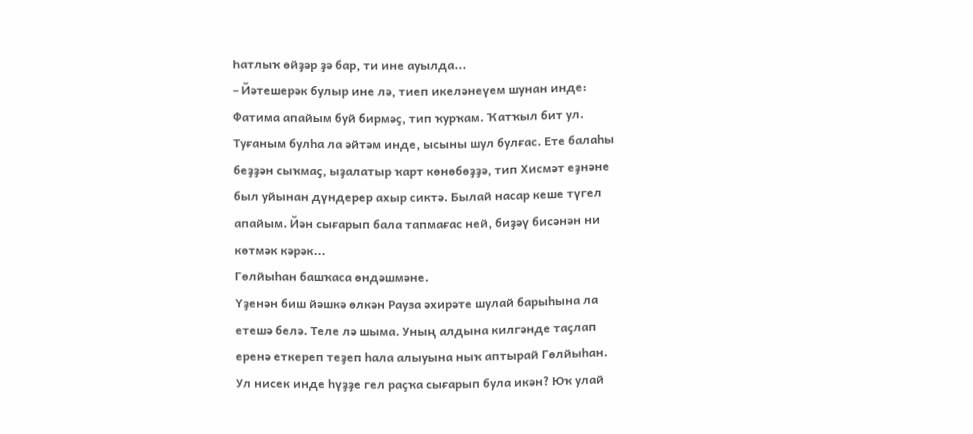Һатлыҡ өйҙәр ҙә бар, ти ине ауылда...
– Йәтешерәк булыр ине лә, тиеп икеләнеүем шунан инде: Фатима апайым буй бирмәҫ, тип ҡурҡам. Ҡатҡыл бит ул. Туғаным булһа ла әйтәм инде, ысыны шул булғас. Ете балаһы беҙҙән сыҡмаҫ, ыҙалатыр ҡарт көнөбөҙҙә, тип Хисмәт еҙнәне был уйынан дүндерер ахыр сиктә. Былай насар кеше түгел апайым. Йән сығарып бала тапмағас ней, биҙәү бисәнән ни көтмәк кәрәк...
Гөлйыһан башҡаса өндәшмәне.
Үҙенән биш йәшкә өлкән Рауза әхирәте шулай барыһына ла етешә белә. Теле лә шыма. Уның алдына килгәнде таҫлап еренә еткереп теҙеп һала алыуына ныҡ аптырай Гөлйыһан. Ул нисек инде һүҙҙе гел раҫҡа сығарып була икән? Юҡ улай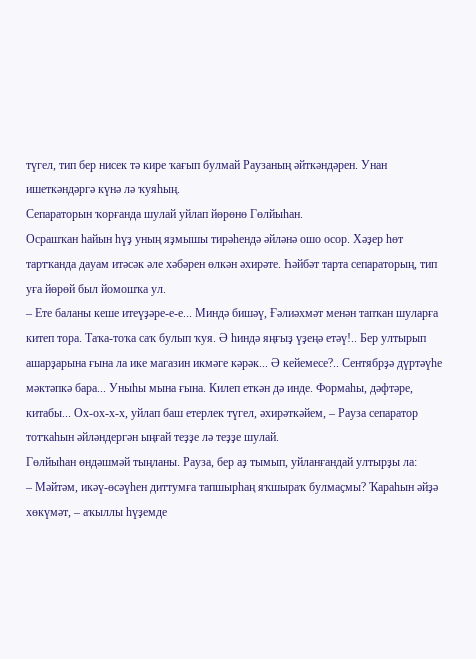түгел, тип бер нисек тә кире ҡағып булмай Раузаның әйткәндәрен. Унан ишеткәндәргә күнә лә ҡуяһың.
Сепараторын ҡорғанда шулай уйлап йөрөнө Гөлйыһан.
Осрашҡан һайын һүҙ уның яҙмышы тирәһендә әйләнә ошо осор. Хәҙер һөт тартҡанда дауам итәсәк әле хәбәрен өлкән әхирәте. Һәйбәт тарта сепараторың, тип уға йөрөй был йомошҡа ул.
– Ете баланы кеше итеүҙәре-е-е... Миндә бишәү, Ғәлиәхмәт менән тапҡан шуларға китеп тора. Таҡа-тоҡа саҡ булып ҡуя. Ә һиндә яңғыҙ үҙеңә етәү!.. Бер ултырып ашарҙарына ғына ла ике магазин икмәге кәрәк... Ә кейемесе?.. Сентябрҙә дүртәүһе мәктәпкә бара... Уныһы мына ғына. Килеп еткән дә инде. Формаһы, дәфтәре, китабы... Ох-ох-х-х, уйлап баш етерлек түгел, әхирәткәйем, – Рауза сепаратор тотҡаһын әйләндергән ыңғай теҙҙе лә теҙҙе шулай.
Гөлйыһан өндәшмәй тыңланы. Рауза, бер аҙ тымып, уйланғандай ултырҙы ла:
– Мәйтәм, икәү-өсәүһен диттумға тапшырһаң яҡшыраҡ булмаҫмы? Ҡараһын әйҙә хөкүмәт, – аҡыллы һүҙемде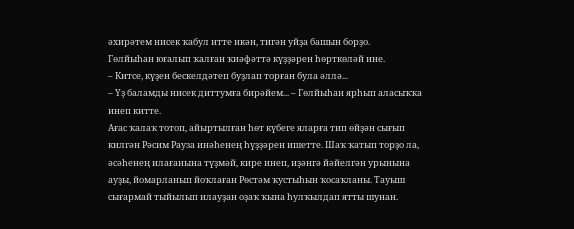әхирәтем нисек ҡабул итте икән, тигән уйҙа башын борҙо.
Гөлйыһан юғалып ҡалған ҡиәфәттә күҙҙәрен һөрткөләй ине.
– Китсе, күҙен бескелдәтеп буҙлап торған була әллә...
– Үҙ баламды нисек диттумға бирәйем... – Гөлйыһан ярһып аласыҡҡа инеп китте.
Ағас ҡалаҡ тотоп, айыртылған һөт күбеге яларға тип өйҙән сығып килгән Рәсим Рауза инәһенең һүҙҙәрен ишетте. Шаҡ ҡатып торҙо ла, әсәһенең илағанына түҙмәй, кире инеп, иҙәнгә йәйелгән урынына ауҙы, йомарланып йоҡлаған Рөстәм ҡустыһын ҡосаҡланы. Тауыш сығармай тыйылып илауҙан оҙаҡ ҡына һулҡылдап ятты шунан.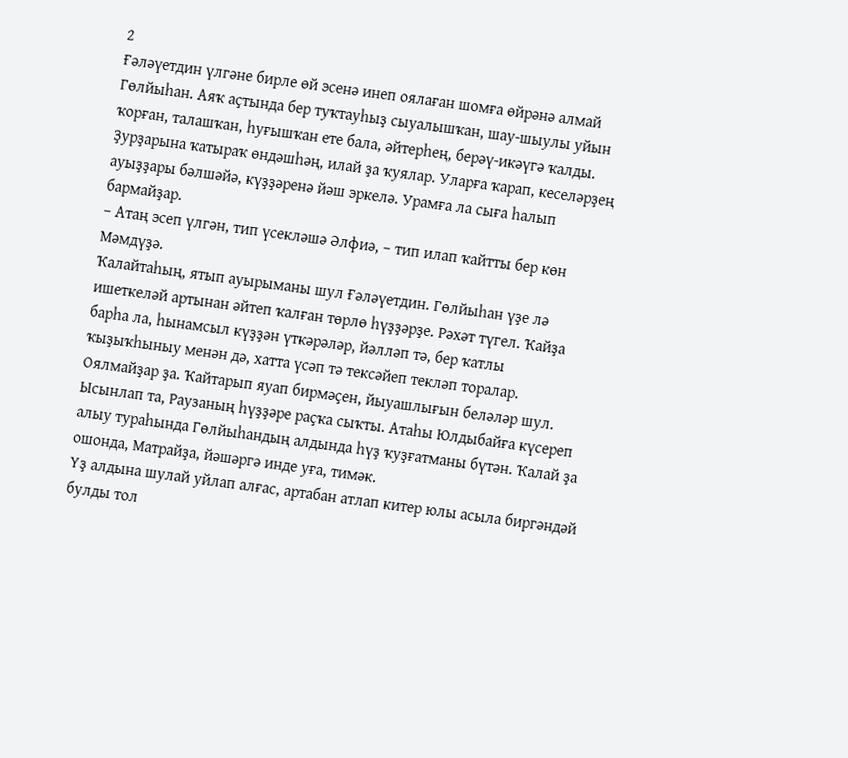2
Ғәләүетдин үлгәне бирле өй эсенә инеп оялаған шомға өйрәнә алмай Гөлйыһан. Аяҡ аҫтында бер туҡтауһыҙ сыуалышҡан, шау-шыулы уйын ҡорған, талашҡан, һуғышҡан ете бала, әйтерһең, берәү-икәүгә ҡалды. Ҙурҙарына ҡатыраҡ өндәшһәң, илай ҙа ҡуялар. Уларға ҡарап, кеселәрҙең ауыҙҙары бәлшәйә, күҙҙәренә йәш эркелә. Урамға ла сыға һалып бармайҙар.
– Атаң эсеп үлгән, тип үсекләшә Әлфиә, – тип илап ҡайтты бер көн Мәмдүҙә.
Ҡалайтаһың, ятып ауырыманы шул Ғәләүетдин. Гөлйыһан үҙе лә ишеткеләй артынан әйтеп ҡалған төрлө һүҙҙәрҙе. Рәхәт түгел. Ҡайҙа барһа ла, һынамсыл күҙҙән үткәрәләр, йәлләп тә, бер ҡатлы ҡыҙыҡһыныу менән дә, хатта үсәп тә тексәйеп текләп торалар. Оялмайҙар ҙа. Ҡайтарып яуап бирмәҫен, йыуашлығын беләләр шул.
Ысынлап та, Раузаның һүҙҙәре раҫҡа сыҡты. Атаһы Юлдыбайға күсереп алыу тураһында Гөлйыһандың алдында һүҙ ҡуҙғатманы бүтән. Ҡалай ҙа ошонда, Матрайҙа, йәшәргә инде уға, тимәк.
Үҙ алдына шулай уйлап алғас, артабан атлап китер юлы асыла биргәндәй булды тол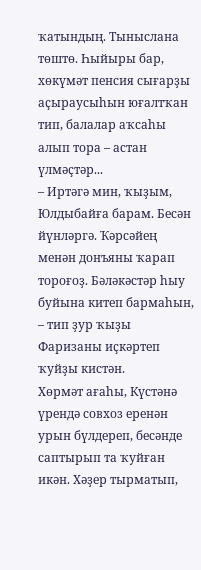ҡатындың. Тыныслана төштө. Һыйыры бар, хөкүмәт пенсия сығарҙы аҫыраусыһын юғалтҡан тип, балалар аҡсаһы алып тора – астан үлмәҫтәр...
– Иртәгә мин, ҡыҙым, Юлдыбайға барам. Бесән йүнләргә. Ҡәрсәйең менән донъяны ҡарап тороғоҙ. Бәләкәстәр һыу буйына китеп бармаһын, – тип ҙур ҡыҙы Фаризаны иҫкәртеп ҡуйҙы кистән.
Хөрмәт ағаһы, Күстәнә үрендә совхоз еренән урын бүлдереп, бесәнде саптырып та ҡуйған икән. Хәҙер тырматып,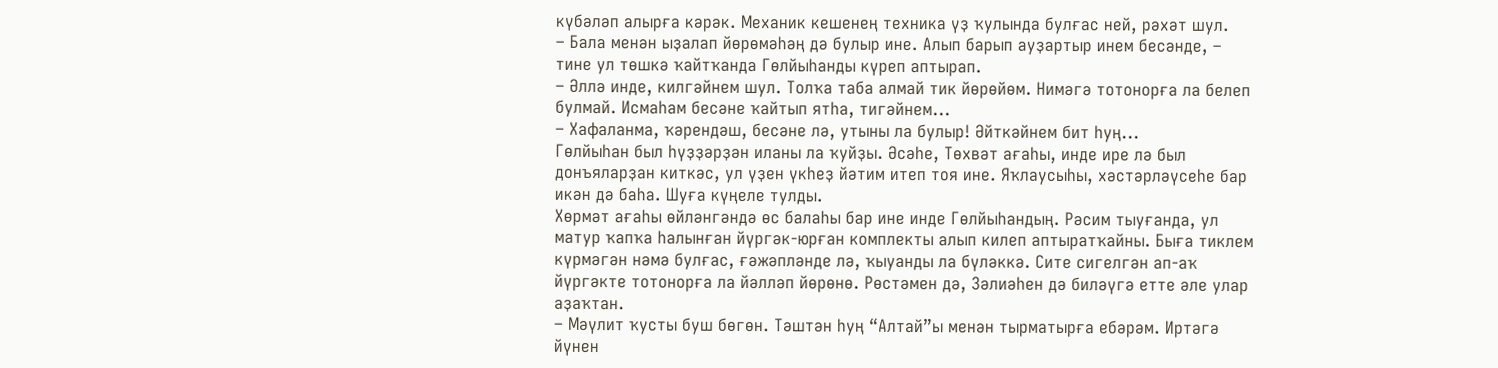күбәләп алырға кәрәк. Механик кешенең техника үҙ ҡулында булғас ней, рәхәт шул.
– Бала менән ыҙалап йөрөмәһәң дә булыр ине. Алып барып ауҙартыр инем бесәнде, – тине ул төшкә ҡайтҡанда Гөлйыһанды күреп аптырап.
– Әллә инде, килгәйнем шул. Толҡа таба алмай тик йөрөйөм. Нимәгә тотонорға ла белеп булмай. Исмаһам бесәне ҡайтып ятһа, тигәйнем...
– Хафаланма, ҡәрендәш, бесәне лә, утыны ла булыр! Әйткәйнем бит һуң...
Гөлйыһан был һүҙҙәрҙән иланы ла ҡуйҙы. Әсәһе, Төхвәт ағаһы, инде ире лә был донъяларҙан киткәс, ул үҙен үкһеҙ йәтим итеп тоя ине. Яҡлаусыһы, хәстәрләүсеһе бар икән дә баһа. Шуға күңеле тулды.
Хөрмәт ағаһы өйләнгәндә өс балаһы бар ине инде Гөлйыһандың. Рәсим тыуғанда, ул матур ҡапҡа һалынған йүргәк-юрған комплекты алып килеп аптыратҡайны. Быға тиклем күрмәгән нәмә булғас, ғәжәпләнде лә, ҡыуанды ла бүләккә. Сите сигелгән ап-аҡ йүргәкте тотонорға ла йәлләп йөрөнө. Рөстәмен дә, Зәлиәһен дә биләүгә етте әле улар аҙаҡтан.
– Мәүлит ҡусты буш бөгөн. Тәштән һуң “Алтай”ы менән тырматырға ебәрәм. Иртәгә йүнен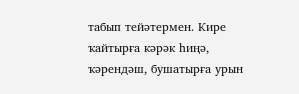табып тейәтермен. Кире ҡайтырға кәрәк һиңә, ҡәрендәш, бушатырға урын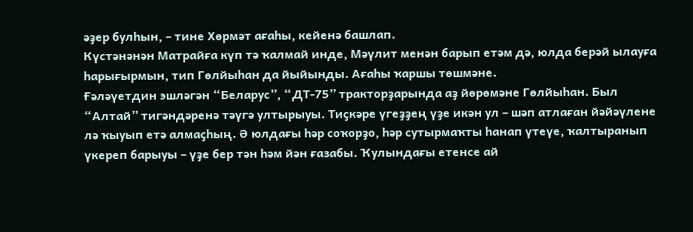әҙер булһын, – тине Хөрмәт ағаһы, кейенә башлап.
Күстәнәнән Матрайға күп тә ҡалмай инде, Мәүлит менән барып етәм дә, юлда берәй ылауға һарығырмын, тип Гөлйыһан да йыйынды. Ағаһы ҡаршы төшмәне.
Ғәләүетдин эшләгән “Беларус”, “ДТ-75” тракторҙарында аҙ йөрөмәне Гөлйыһан. Был “Алтай” тигәндәренә тәүгә ултырыуы. Тиҫкәре үгеҙҙең үҙе икән ул – шәп атлаған йәйәүлене лә ҡыуып етә алмаҫһың. Ә юлдағы һәр соҡорҙо, һәр сутырмаҡты һанап үтеүе, ҡалтыранып үкереп барыуы – үҙе бер тән һәм йән ғазабы. Ҡулындағы етенсе ай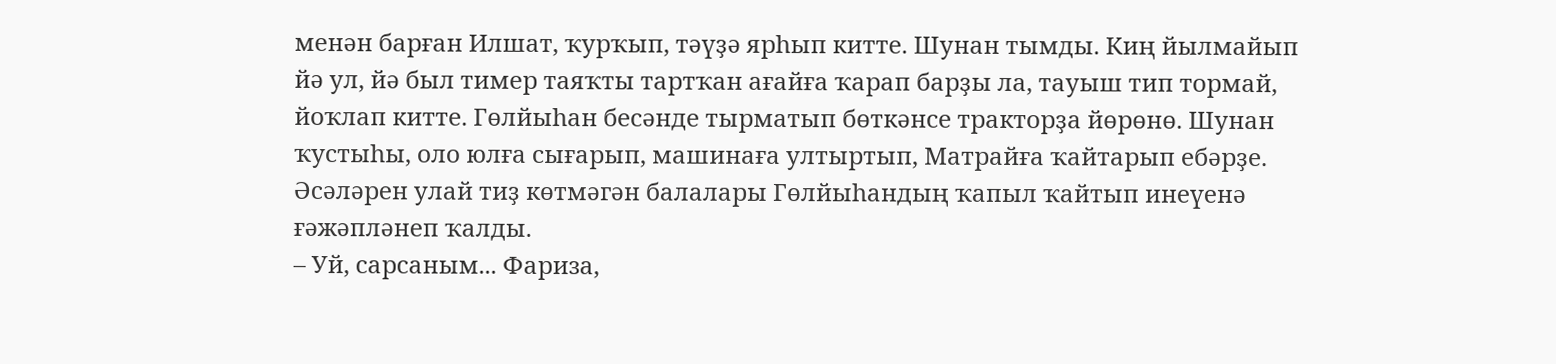менән барған Илшат, ҡурҡып, тәүҙә ярһып китте. Шунан тымды. Киң йылмайып йә ул, йә был тимер таяҡты тартҡан ағайға ҡарап барҙы ла, тауыш тип тормай, йоҡлап китте. Гөлйыһан бесәнде тырматып бөткәнсе тракторҙа йөрөнө. Шунан ҡустыһы, оло юлға сығарып, машинаға ултыртып, Матрайға ҡайтарып ебәрҙе.
Әсәләрен улай тиҙ көтмәгән балалары Гөлйыһандың ҡапыл ҡайтып инеүенә ғәжәпләнеп ҡалды.
– Уй, сарсаным... Фариза,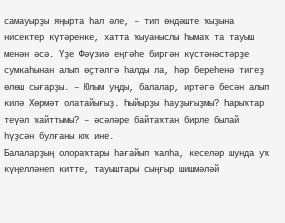самауырҙы яңырта һал әле, – тип өндәште ҡыҙына нисектер күтәренке, хатта ҡыуаныслы һымаҡ та тауыш менән әсә. Үҙе Фәүзиә еңгәһе биргән күстәнәстәрҙе сумкаһынан алып өҫтәлгә һалды ла, һәр береһенә тигеҙ өлөш сығарҙы. – Юлым уңды, балалар, иртәгә бесән алып килә Хөрмәт олатайығыҙ. Һыйырҙы һауҙығыҙмы? Һарыҡтар теүәл ҡайттымы? – әсәләре байтаҡтан бирле былай һүҙсән булғаны юҡ ине.
Балаларҙың олораҡтары һағайып ҡалһа, кеселәр шунда уҡ күңелләнеп китте, тауыштары сыңғыр шишмәләй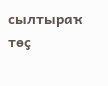сылтыраҡ төҫ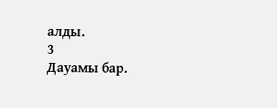алды.
3
Дауамы бар.